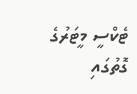ޓެކްސީ މީޓަރުގެ ގޮތުގައި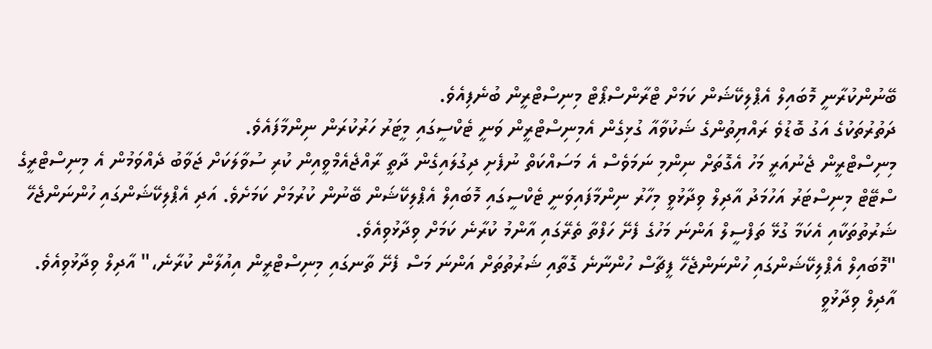ބޭނުންކުރާނީ މޮބައިލް އެޕްލިކޭޝަން ކަމަށް ޓްރާންސްޕޯޓް މިނިސްޓްރީން ބުނެފިއެވެ.
ދަތުރުތަކުގެ އަގު ބޮޑުވެ ރައްޔިތުންގެ ޝަކުވާއާ ގުޅިގެން އެމިނިސްޓްރީން ވަނީ ޓެކްސީގައި މީޓަރު ހަރުކުރަން ނިންމާފައެވެ.
މިނިސްޓްރީން ޖެނުއަރީ މަހު އެގޮތަށް ނިންމި ނަމަވެސް އެ މަސައްކަތް ނުފެށި ދިގުލައިގެން ދާތީ ރާއްޖެއެމްވީއިން ކުރި ސުވާލަކަށް ޖަވާބު ދެއްވަމުން އެ މިނިސްޓްރީގެ ސްޓޭޓް މިނިސްޓަރު އަހުމަދު އާދިލް ވިދާޅުވީ މިހާރު ނިންމާފައިވަނީ ޓެކްސީގައި މޮބައިލް އެޕްލިކޭޝަން ބޭނުން ކުރުމަށް ކަމަށެވެ. އަދި އެޕްލިކޭޝަންގައި ހުންނަންޖެހޭ ޝަރުތުތަކާއި އެކަމާ ގުޅޭ ތަފްސީލް އަންނަ މަހުގެ ފެށޭ ހަފްތާ ތެރޭގައި އާންމު ކުރާނެ ކަމަށް ވިދާޅުވިއެވެ.
"މޮބައިލް އެޕްލިކޭޝަންގައި ހުންނަންޖެހޭ ފީޗާސް ހުންނާނެ ގޮތާއި ޝަރުތުތަށް އަންނަ މަސް ފެށޭ ތާނގައި މިނިސްޓްރީން އިއުލާން ކުރާނެ،" އާދިލް ވިދާޅުވިއެވެ.
އާދިލް ވިދާޅުވީ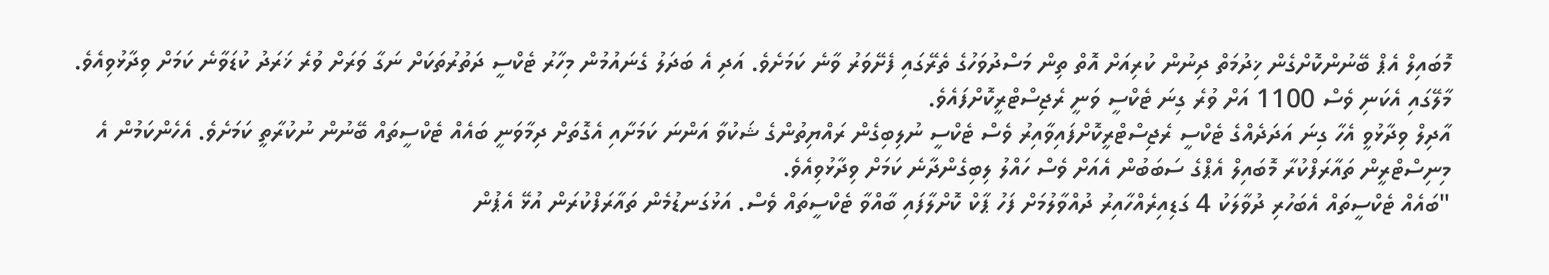މޮބައިލް އެޕް ބޭނުންކޮށްގެން ޚިދުމަތް ދިނުން ކުރިއަށް އޮތް ތިން މަސްދުވަހުގެ ތެރޭގައި ފެށޭވަރު ވާނެ ކަމަށެވެ. އަދި އެ ބަދަލު ގެނައުމުން މިހާރު ޓެކްސީ ދަތުރުތަކަށް ނަގާ ވަރަށް ވުރެ ޚަރަދު ކުޑަވާނެ ކަމަށް ވިދާޅުވިއެވެ.
މާލޭގައި އެކަނި ވެސް 1100 އަށް ވުރެ ގިނަ ޓެކްސީ ވަނީ ރެޖިސްޓްރީކޮށްފައެވެ.
އާދިލް ވިދާޅުވީ އެހާ ގިނަ އަދަދެއްގެ ޓެކްސީ ރެޖިސްޓްރީކޮށްފައިވާއިރު ވެސް ޓެކްސީ ނުލިބިގެން ރައްޔިތުންގެ ޝަކުވާ އަންނަ ކަމަށާއި އެގޮތަށް ދިމާވަނީ ބައެއް ޓެކްސީތައް ބޭނުން ނުކުރާތީ ކަމަށެވެ. އެހެންކަމުން އެ މިނިސްޓްރީން ތައާރަފްކުރާ މޮބައިލް އެޕްގެ ސަބަބުން އެއަށް ވެސް ހައްލު ލިބިގެންދާނެ ކަމަށް ވިދާޅުވިއެވެ.
"ބައެއް ޓެކްސީތައް އެބަހުރި ދުވާލަކު 4 ގަޑިއިރެއްހާއިރު ދުއްވާލުމަށް ފަހު ޕާކް ކޮށްލާފައި ބާއްވާ ޓެކްސީތައް ވެސް. އަޅުގަނޑުމެން ތައާރަފްކުރަން އުޅޭ އެޕުން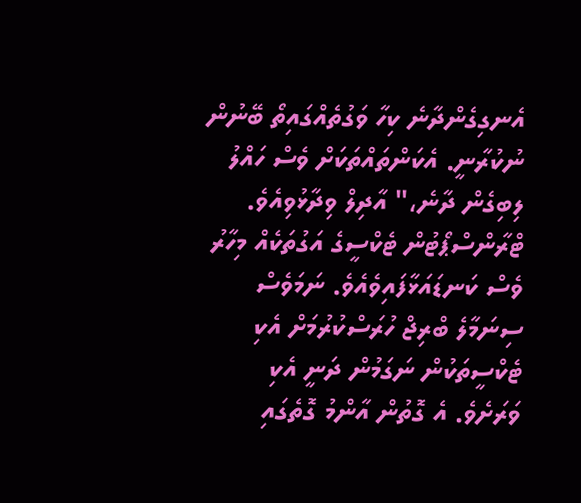އެނގިގެންދާނެ ކިހާ ވަގުތެއްގައިތޯ ބޭނުން ނުކުރާނީ. އެކަންތައްތަކަށް ވެސް ހައްލު ލިބިގެން ދާނެ،" އާދިލް ވިދާޅުވިއެވެ.
ޓްރާންސްޕޯޓުން ޓެކްސީގެ އަގުތަކެއް މިހާރު ވެސް ކަނޑައަޅާފައިވެއެވެ. ނަމަވެސް ސިނަމާލެ ބްރިޖް ހުރަސްކުރުމަށް އެކި ޓެކްސީތަކުން ނަގަމުން ދަނީ އެކި ވަރަށެވެ. އެ ގޮތުން އާންމު ގޮތެގައި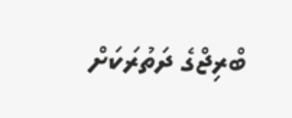ބްރިޖްގެ ދަތުރަކަށް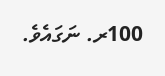100ރ. ނަގައެވެ.